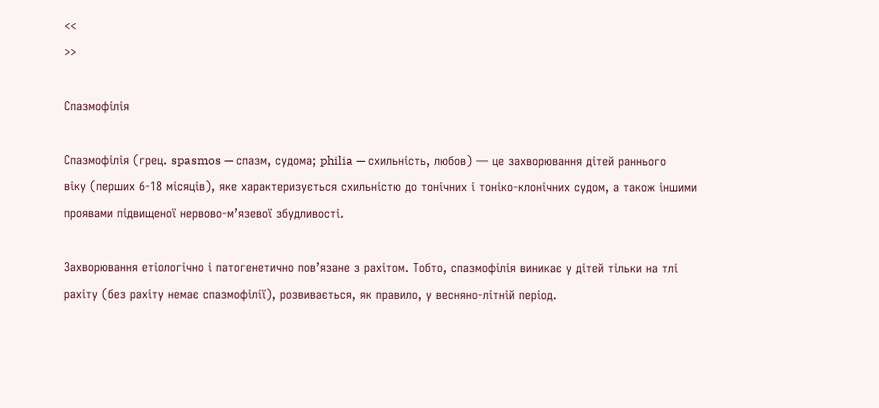<<
>>

Спазмофілія

Спазмофілія (грец. spasmos — спазм, судома; philia — схильність, любов) — це захворювання дітей раннього віку (перших 6-18 місяців), яке характеризується схильністю до тонічних і тоніко-клонічних судом, а також іншими проявами підвищеної нервово-м’язевої збудливості.

Захворювання етіологічно і патогенетично пов’язане з рахітом. Тобто, спазмофілія виникає у дітей тільки на тлі рахіту (без рахіту немає спазмофілії), розвивається, як правило, у весняно-літній період.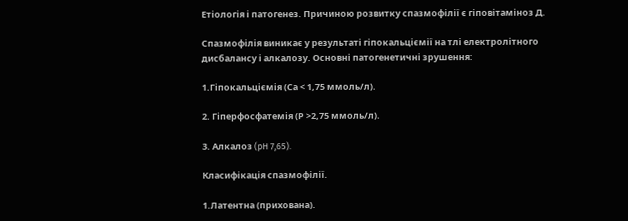Етіологія і патогенез. Причиною розвитку спазмофілії є гіповітаміноз Д.

Спазмофілія виникає у результаті гіпокальціємії на тлі електролітного дисбалансу і алкалозу. Основні патогенетичні зрушення:

1.Гіпокальціємія (Са < 1,75 ммоль/л).

2. Гіперфосфатемія (Р >2,75 ммоль/л).

3. Алкалоз (pH 7,65).

Класифікація спазмофілії.

1.Латентна (прихована).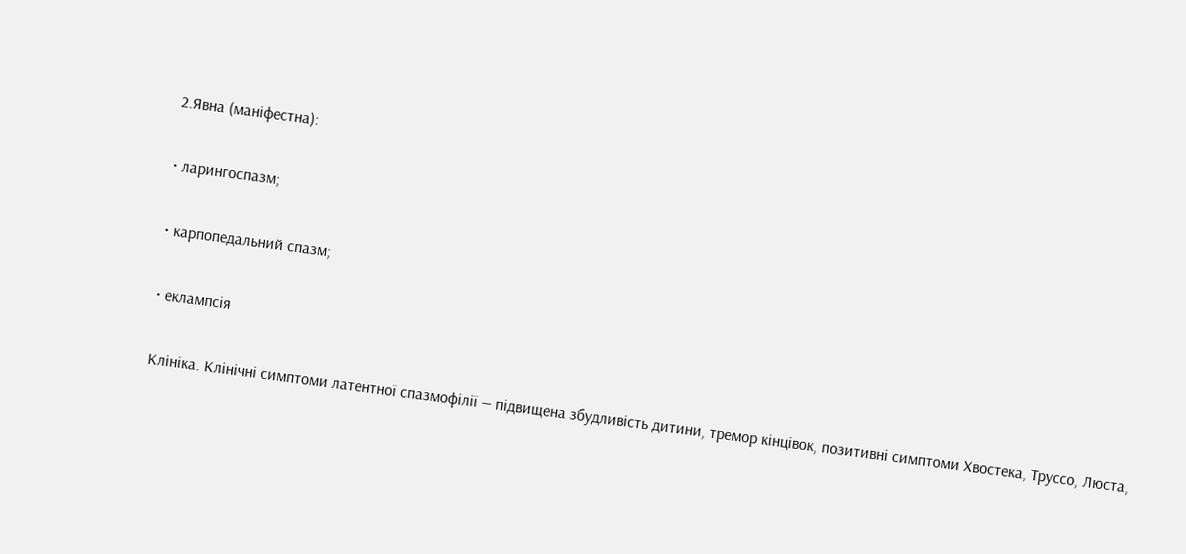2.Явна (маніфестна):

• ларингоспазм;

• карпопедальний спазм;

• еклампсія

Клініка. Клінічні симптоми латентної спазмофілії — підвищена збудливість дитини, тремор кінцівок, позитивні симптоми Хвостека, Труссо, Люста,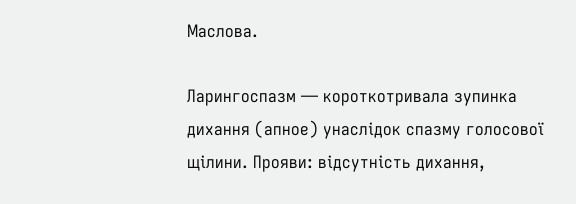Маслова.

Ларингоспазм — короткотривала зупинка дихання (апное) унаслідок спазму голосової щілини. Прояви: відсутність дихання,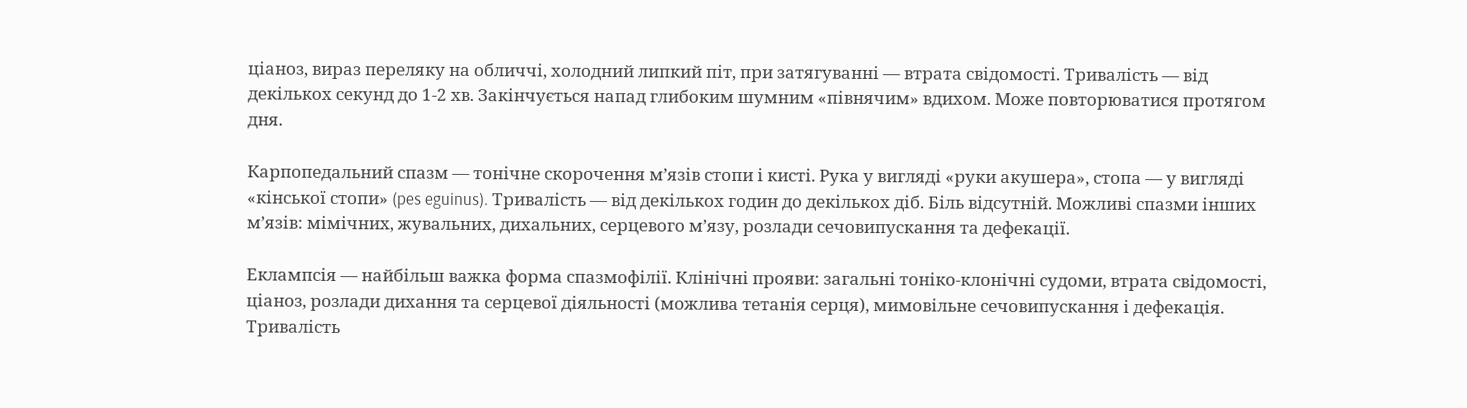ціаноз, вираз переляку на обличчі, холодний липкий піт, при затягуванні — втрата свідомості. Тривалість — від декількох секунд до 1-2 хв. Закінчується напад глибоким шумним «півнячим» вдихом. Може повторюватися протягом дня.

Карпопедальний спазм — тонічне скорочення м’язів стопи і кисті. Рука у вигляді «руки акушера», стопа — у вигляді «кінської стопи» (pes eguinus). Тривалість — від декількох годин до декількох діб. Біль відсутній. Можливі спазми інших м’язів: мімічних, жувальних, дихальних, серцевого м’язу, розлади сечовипускання та дефекації.

Еклампсія — найбільш важка форма спазмофілії. Клінічні прояви: загальні тоніко-клонічні судоми, втрата свідомості, ціаноз, розлади дихання та серцевої діяльності (можлива тетанія серця), мимовільне сечовипускання і дефекація. Тривалість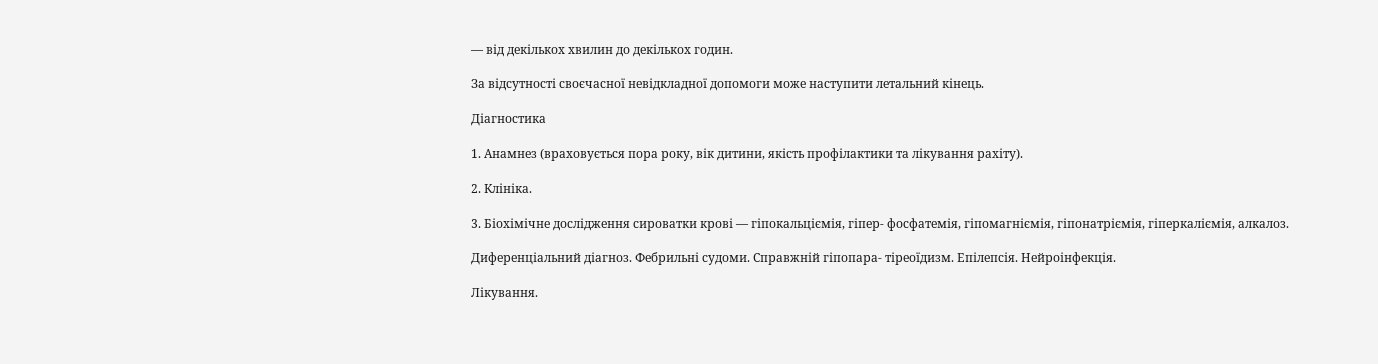— від декількох хвилин до декількох годин.

За відсутності своєчасної невідкладної допомоги може наступити летальний кінець.

Діагностика

1. Анамнез (враховується пора року, вік дитини, якість профілактики та лікування рахіту).

2. Клініка.

3. Біохімічне дослідження сироватки крові — гіпокальціємія, гіпер- фосфатемія, гіпомагніємія, гіпонатріємія, гіперкаліємія, алкалоз.

Диференціальний діагноз. Фебрильні судоми. Справжній гіпопара- тіреоїдизм. Епілепсія. Нейроінфекція.

Лікування.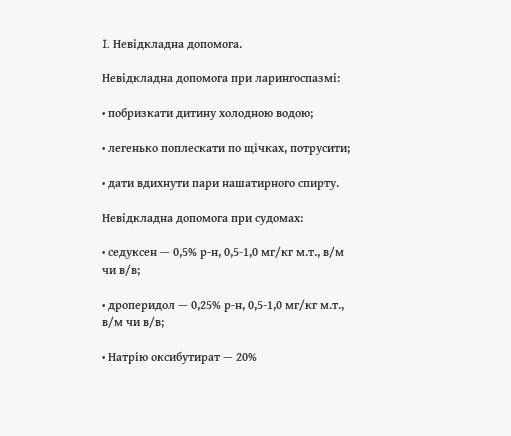I. Невідкладна допомога.

Невідкладна допомога при ларингоспазмі:

• побризкати дитину холодною водою;

• легенько поплескати по щічках, потрусити;

• дати вдихнути пари нашатирного спирту.

Невідкладна допомога при судомах:

• седуксен — 0,5% р-н, 0,5-1,0 мг/кг м.т., в/м чи в/в;

• дроперидол — 0,25% р-н, 0,5-1,0 мг/кг м.т., в/м чи в/в;

• Натрію оксибутират — 20%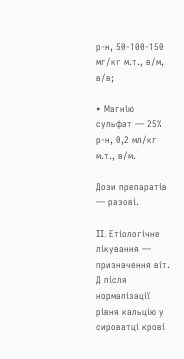р-н, 50-100-150 мг/кг м.т., в/м, в/в;

• Магнію сульфат — 25% р-н, 0,2 мл/кг м.т., в/м.

Дози препаратів — разові.

II. Етіологічне лікування — призначення віт. Д після нормалізації рівня кальцію у сироватці крові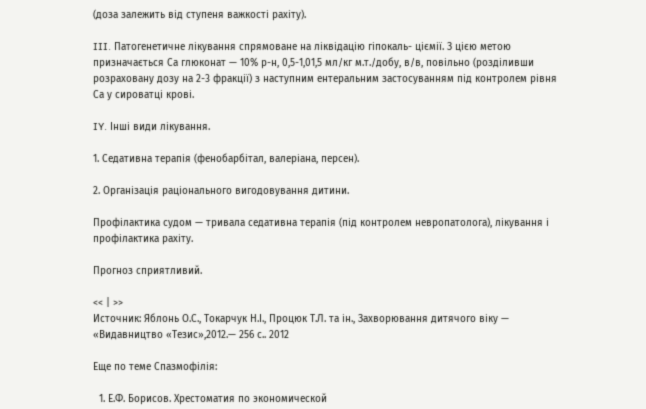(доза залежить від ступеня важкості рахіту).

III. Патогенетичне лікування спрямоване на ліквідацію гіпокаль- ціємії. З цією метою призначається Са глюконат — 10% р-н, 0,5-1,01,5 мл/кг м.т./добу, в/в, повільно (розділивши розраховану дозу на 2-3 фракції) з наступним ентеральним застосуванням під контролем рівня Са у сироватці крові.

IY. Інші види лікування.

1. Седативна терапія (фенобарбітал, валеріана, персен).

2. Організація раціонального вигодовування дитини.

Профілактика судом — тривала седативна терапія (під контролем невропатолога), лікування і профілактика рахіту.

Прогноз сприятливий.

<< | >>
Источник: Яблонь О.С., Токарчук Н.І., Процюк Т.Л. та ін., Захворювання дитячого віку — «Видавництво «Тезис»,2012.— 256 с.. 2012

Еще по теме Спазмофілія:

  1. Е.Ф. Борисов. Хрестоматия по экономической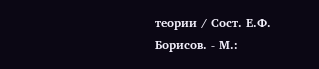теории / Сост. Е.Ф. Борисов. - М.: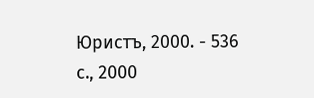Юристъ, 2000. - 536 с., 2000